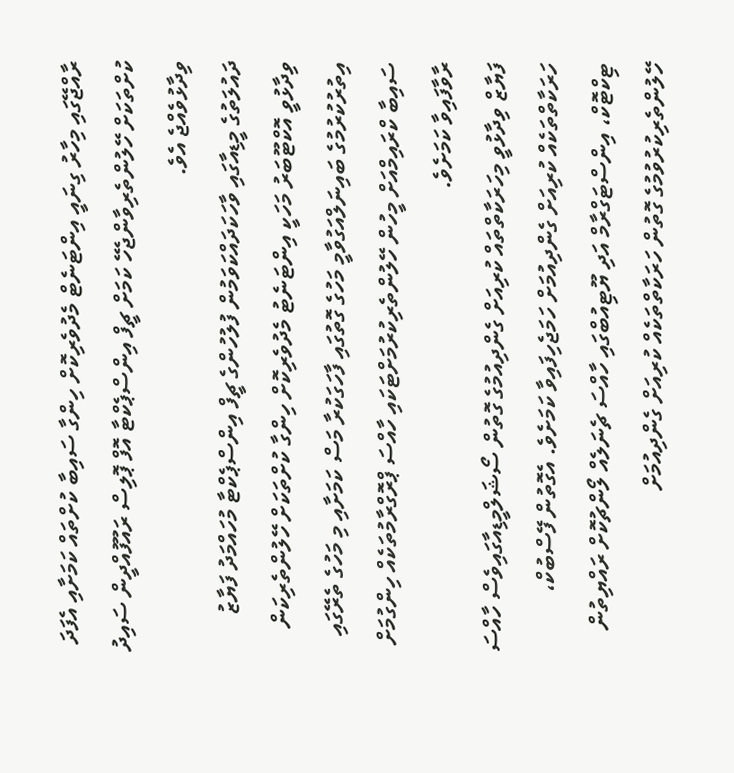ރާއްޖޭގައި މިހާރު ގިނައީ އިންޓަނެޓް މެދުވެރިކޮށް ހިންގާ ސައިބާ ކުށްތައް ކަމަށާއި އެފަދަ ކުށްތަކަށް ހޭލުންތެރިވާންޖެހޭ ކަމަށް ޗީފް އިންސްޕެކްޓާ އޮފް ޕޮލިސް ރައޫފުއްދީން ސައިދު ވިދާޅުވެއްޖެ އެވެ.
ދައުލަތުގެ މީޑިއާގައި ވާހަކަދައްކަވަމުން ފުލުހުންގެ ޗީފް އިންސްޕެކްޓާ މުހައްމަދު ފަޔާޒު ވިދާޅުވީ އޮކްޓޫބަރު މަހަކީ އިންޓަނެޓު މެދުވެރިކޮށް ހިންގާ ކުށްތަކަށް ހޭލުންތެރިކަން އިތުރުކުރުމުގެ ބައިނަލްއަގުވާމީ މަހުގެ ގޮތުގައި ފާހަގަކުރާ މަސް ކަމަށާއި މި މަހުގެ ތެރޭގައި ސައިބާ ކްރައިމްއަށް މީހުން ހޭލުންތެރިކުރުމަށްޓަކައި ހާއްސަ ޕްރޮގްރާމުތަކެއް ހިންގުމަށް ރާވާފައިވާ ކަމަށެވެ.
ފަޔާޒް ވިދާޅުވީ މިހަރަކާތްތައް ކުރިއަށް ގެންދިއުމުގެ ގޮތުން ސޯޝަލްމީޑިއާގައިވެސް ހާއްސަ ހަރަކާތްތަކެއް ކުރިއަށް ގެންދިއުމަށް ހަމަޖެހިފައިވާ ކަމަށެވެ. އެގޮތުން ފޭސްބުކް، ޓިކްޓޮކް، އިންސްޓަގްރާމް އަދި ޔޫޓިއުބްގައި ހާއްސަ ޗެނަލެއް ލޯންޗުކޮށް ރައްޔިތުން ހޭލުންތެރިކުރުވުމުގެ ގޮތުން ހަރަކާތްތަކެއް ކުރިއަށް ގެންދިއުމަށް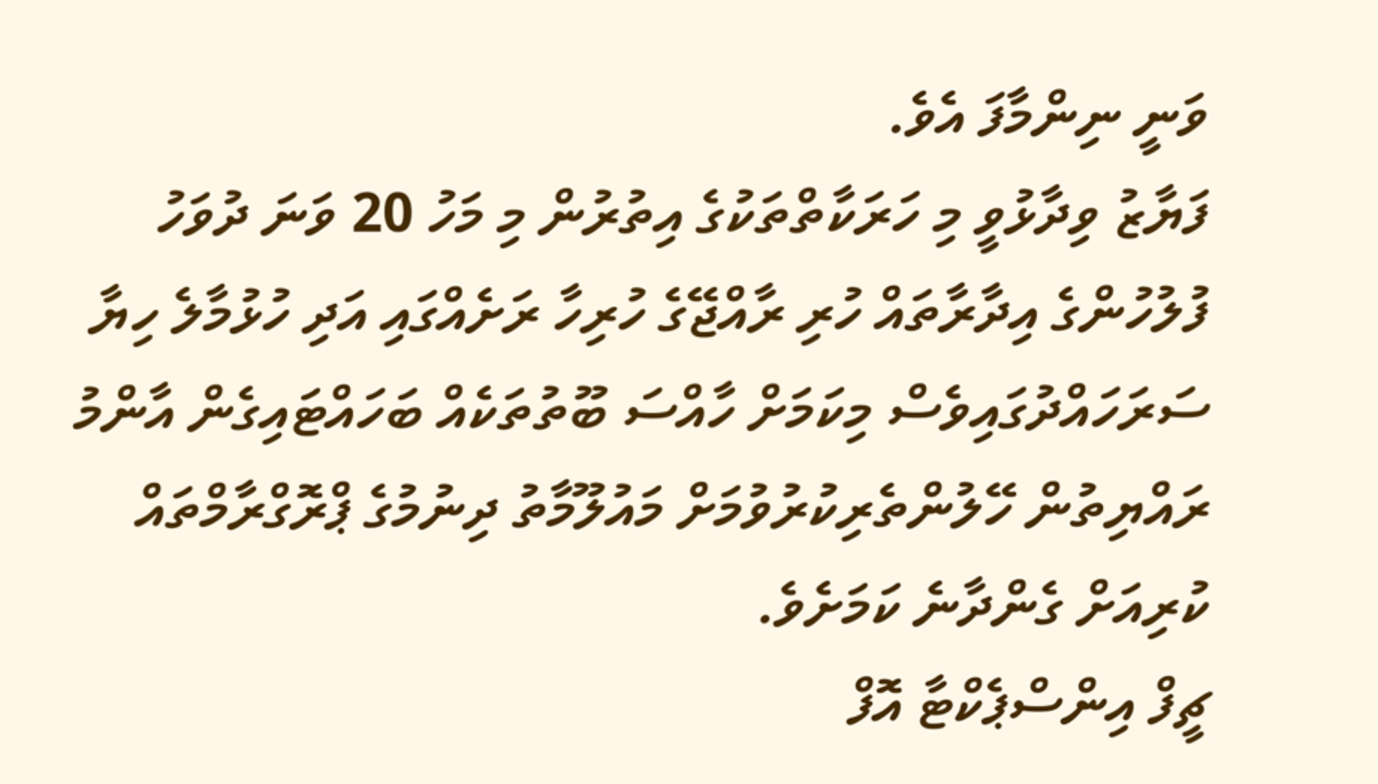ވަނީ ނިންމާފަ އެވެ.
ފަޔާޒު ވިދާޅުވީ މި ހަރަކާތްތަކުގެ އިތުރުން މި މަހު 20 ވަނަ ދުވަހު ފުލުހުންގެ އިދާރާތައް ހުރި ރާއްޖޭގެ ހުރިހާ ރަށެއްގައި އަދި ހުޅުމާލެ ހިޔާ ސަރަހައްދުގައިވެސް މިކަމަށް ހާއްސަ ބޫތުތަކެއް ބަހައްޓައިގެން އާންމު ރައްޔިތުން ހޭލުންތެރިކުރުވުމަށް މައުލޫމާތު ދިނުމުގެ ޕްރޮގްރާމްތައް ކުރިއަށް ގެންދާނެ ކަމަށެވެ.
ޗީފް އިންސްޕެކްޓާ އޮފް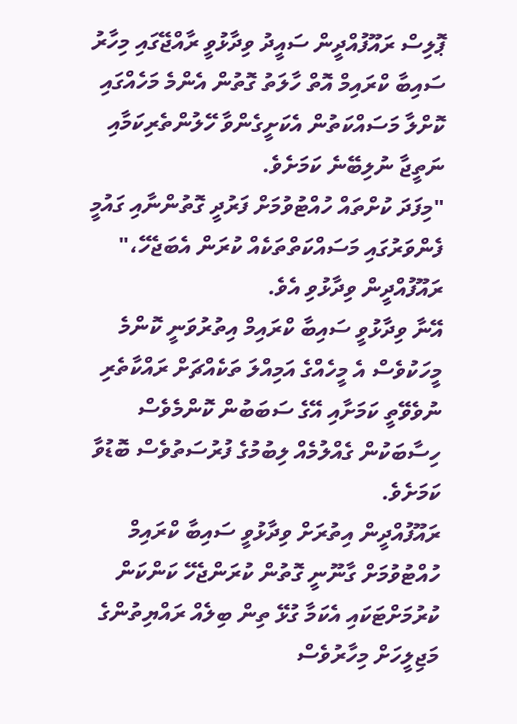ޕޮލިސް ރައޫފުއްދީން ސައީދު ވިދާޅުވީ ރާއްޖޭގައި މިހާރު ސައިބާ ކްރައިމް އޮތް ހާލަތު ގޮތުން އެންމެ މަހެއްގައި ކޮށްލާ މަސައްކަތުން އެކަށީގެންވާ ހޭލުންތެރިކަމާއި ނަތީޖާ ނުލިބޭނެ ކަމަށެވެ.
"މިފަދަ ކުށްތައް ހުއްޓުވުމަށް ފަރުދީ ގޮތުންނާއި ގައުމީ ފެންވަރުގައި މަސައްކަތްތަކެއް ކުރަން އެބަޖެހޭ،" ރައޫފުއްދީން ވިދާޅުވި އެވެ.
އޭނާ ވިދާޅުވީ ސައިބާ ކްރައިމް އިތުރުވަނީ ކޮންމެ މީހަކުވެސް އެ މީހެއްގެ އަމިއްލަ ތަކެއްޗަށް ރައްކާތެރި ނުވެވޭތީ ކަމަށާއި އޭގެ ސަބަބުން ކޮންމެވެސް ހިސާބަކުން ގެއްލުމެއް ލިބުމުގެ ފުރުސަތުވެސް ބޮޑުވާ ކަމަށެވެ.
ރައޫފުއްދީން އިތުރަށް ވިދާޅުވީ ސައިބާ ކްރައިމް ހުއްޓުވުމަށް ގާނޫނީ ގޮތުން ކުރަންޖެހޭ ކަންކަން ކުރުމަށްޓަކައި އެކަމާ ގުޅޭ ތިން ބިލެއް ރައްޔިތުންގެ މަޖިލީހަށް މިހާރުވެސް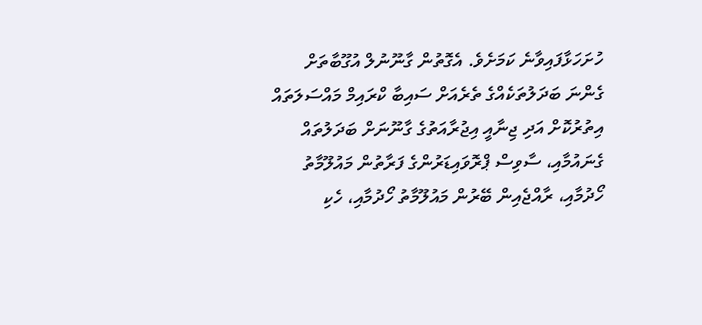ހުށަހަޅާފައިވާނެ ކަމަށެވެ. އެގޮތުން ގާނޫނުލް އުގޫބާތަށް ގެންނަ ބަދަލުތަކެއްގެ ތެރެއަށް ސައިބާ ކްރައިމް މައްސަލަތައް އިތުރުކޮށް އަދި ޖިނާއީ އިޖުރާއަތުގެ ގާނޫނަށް ބަދަލުތައް ގެނައުމާއި، ސާވިސް ޕްރޮވައިޑަރުންގެ ފަރާތުން މައުލޫމާތު ހޯދުމާއި، ރާއްޖެއިން ބޭރުން މައުލޫމާތު ހޯދުމާއި، ހެކި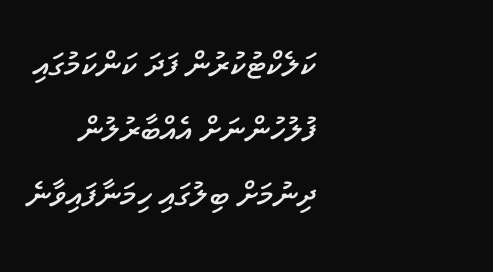ކަލެކްޓުކުރުން ފަދަ ކަންކަމުގައި ފުލުހުންނަށް އެއްބާރުލުން ދިނުމަށް ބިލުގައި ހިމަނާފައިވާނެ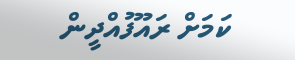ކަމަށް ރައޫފުއްދީން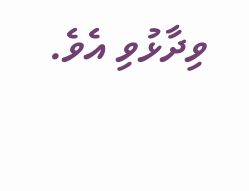ވިދާޅުވި އެވެ.